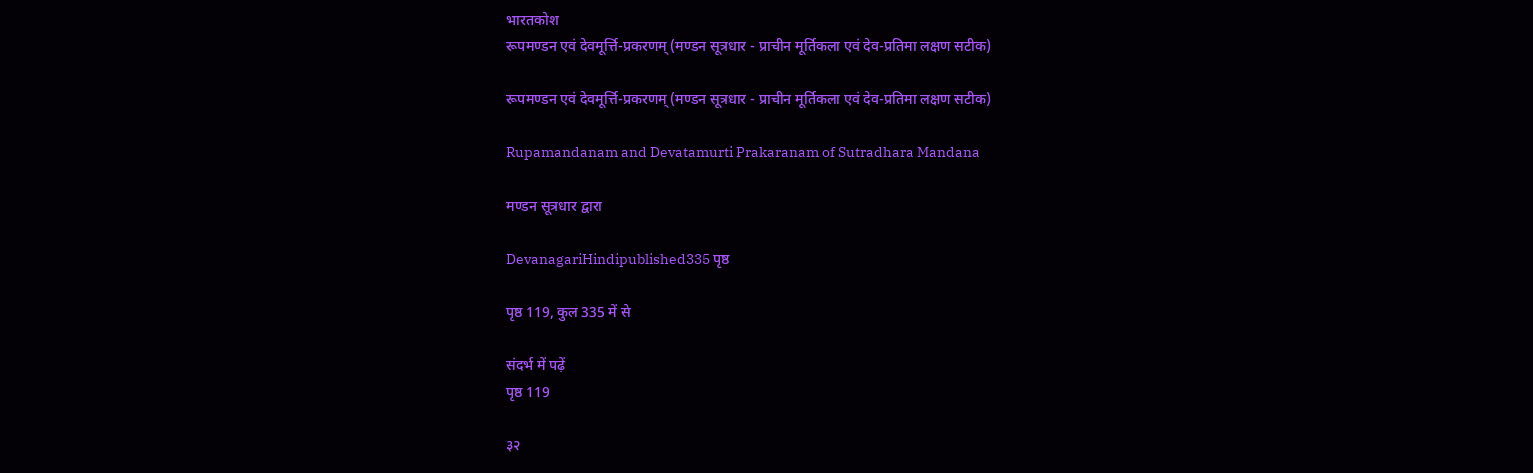भारतकोश
रूपमण्डन एवं देवमूर्त्ति-प्रकरणम् (मण्डन सूत्रधार - प्राचीन मूर्तिकला एवं देव-प्रतिमा लक्षण सटीक)

रूपमण्डन एवं देवमूर्त्ति-प्रकरणम् (मण्डन सूत्रधार - प्राचीन मूर्तिकला एवं देव-प्रतिमा लक्षण सटीक)

Rupamandanam and Devatamurti Prakaranam of Sutradhara Mandana

मण्डन सूत्रधार द्वारा

DevanagariHindipublished335 पृष्ठ

पृष्ठ 119, कुल 335 में से

संदर्भ में पढ़ें
पृष्ठ 119

३२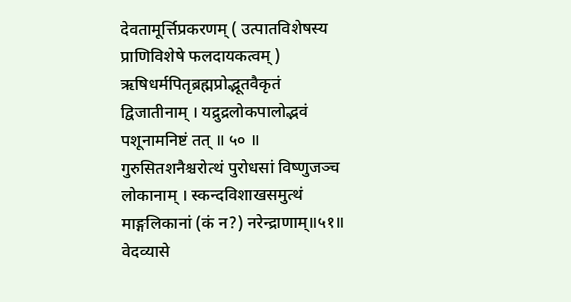देवतामूर्त्तिप्रकरणम् ( उत्पातविशेषस्य प्राणिविशेषे फलदायकत्वम् ) ऋषिधर्मपितृब्रह्मप्रोद्भूतवैकृतं द्विजातीनाम् । यद्रुद्रलोकपालोद्भवं पशूनामनिष्टं तत् ॥ ५० ॥ गुरुसितशनैश्चरोत्थं पुरोधसां विष्णुजञ्च लोकानाम् । स्कन्दविशाखसमुत्थं माङ्गलिकानां (कं न?) नरेन्द्राणाम्॥५१॥ वेदव्यासे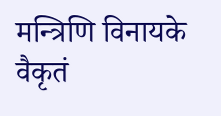मन्त्रिणि विनायके वैकृतं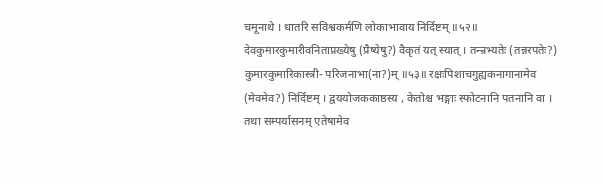चमूनाथे । धातरि सविश्वकर्मणि लोकाभावाय निर्दिष्टम् ॥५२॥ देवकुमारकुमारीवनिताप्रख्येषु (प्रैष्येषु?) वैकृतं यत् स्यात् । तन्न्रभ्यतेः (तन्नरपतेः?) कुमारकुमारिकास्त्री- परिजनाभा(ना?)म् ॥५३॥ रक्षःपिशाचगुह्यकनागानामेव (मेवमेव?) निर्दिष्टम् । द्वययोजककाष्ठस्य , केतोश्च भङ्गाः स्फोटनानि पतनानि वा । तथा सम्पर्यासनम् एतेषामेव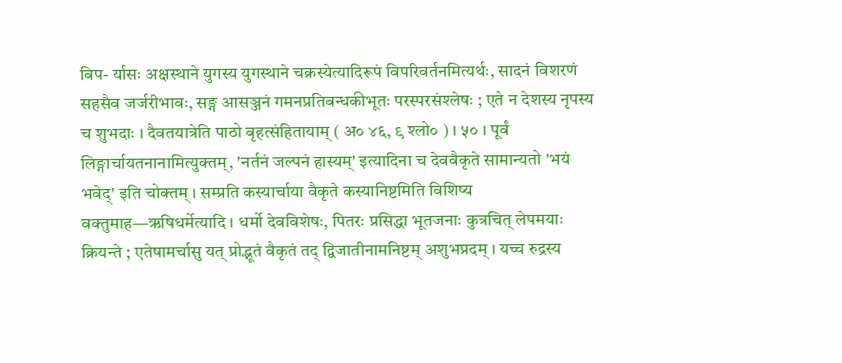विप- र्यासः अक्षस्थाने युगस्य युगस्थाने चक्रस्येत्यादिरूपं विपरिवर्तनमित्यर्थः, सादनं विशरणं सहसैव जर्जरीभावः, सङ्ग आसञ्जनं गमनप्रतिबन्धकीभूतः परस्परसंश्लेषः ; एते न देशस्य नृपस्य च शुभदाः । दैवतयात्रेति पाठो बृहत्संहितायाम् ( अ० ४६, ९ श्लो० ) । ५० । पूर्वं लिङ्गार्चायतनानामित्युक्तम्, 'नर्तनं जल्पनं हास्यम्' इत्यादिना च देववैकृते सामान्यतो 'भयं भवेद्' इति चोक्तम् । सम्प्रति कस्यार्चाया वैकृते कस्यानिष्टमिति विशिष्य वक्तुमाह—ऋषिधर्मेत्यादि । धर्मो देवविशेषः, पितरः प्रसिद्धा भूतजनाः कुत्रचित् लेपमयाः क्रियन्ते ; एतेषामर्चासु यत् प्रोद्भूतं वैकृतं तद् द्विजातीनामनिष्टम् अशुभप्रदम् । यच्च रुद्रस्य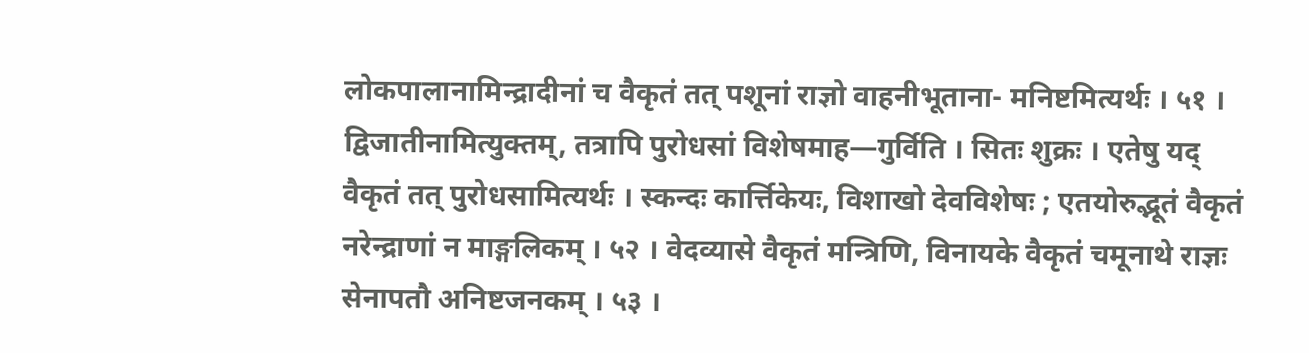लोकपालानामिन्द्रादीनां च वैकृतं तत् पशूनां राज्ञो वाहनीभूताना- मनिष्टमित्यर्थः । ५१ । द्विजातीनामित्युक्तम्, तत्रापि पुरोधसां विशेषमाह—गुर्विति । सितः शुक्रः । एतेषु यद् वैकृतं तत् पुरोधसामित्यर्थः । स्कन्दः कार्त्तिकेयः, विशाखो देवविशेषः ; एतयोरुद्भूतं वैकृतं नरेन्द्राणां न माङ्गलिकम् । ५२ । वेदव्यासे वैकृतं मन्त्रिणि, विनायके वैकृतं चमूनाथे राज्ञः सेनापतौ अनिष्टजनकम् । ५३ ।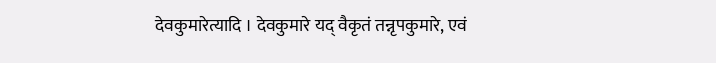देवकुमारेत्यादि । देवकुमारे यद् वैकृतं तन्नृपकुमारे, एवं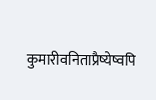कुमारीवनिताप्रैष्येष्वपि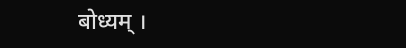बोध्यम् ।